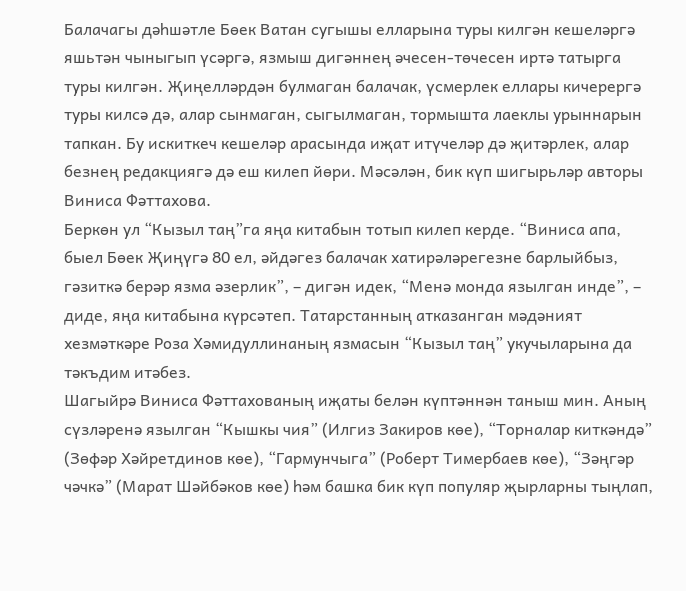Балачагы дәһшәтле Бөек Ватан сугышы елларына туры килгән кешеләргә яшьтән чыныгып үсәргә, язмыш дигәннең әчесен-төчесен иртә татырга туры килгән. Җиңелләрдән булмаган балачак, үсмерлек еллары кичерергә туры килсә дә, алар сынмаган, сыгылмаган, тормышта лаеклы урыннарын тапкан. Бу искиткеч кешеләр арасында иҗат итүчеләр дә җитәрлек, алар безнең редакциягә дә еш килеп йөри. Мәсәлән, бик күп шигырьләр авторы Виниса Фәттахова.
Беркөн ул “Кызыл таң”га яңа китабын тотып килеп керде. “Виниса апа, быел Бөек Җиңүгә 80 ел, әйдәгез балачак хатирәләрегезне барлыйбыз, гәзиткә берәр язма әзерлик”, – дигән идек, “Менә монда язылган инде”, – диде, яңа китабына күрсәтеп. Татарстанның атказанган мәдәният хезмәткәре Роза Хәмидуллинаның язмасын “Кызыл таң” укучыларына да тәкъдим итәбез.
Шагыйрә Виниса Фәттахованың иҗаты белән күптәннән таныш мин. Аның сүзләренә язылган “Кышкы чия” (Илгиз Закиров көе), “Торналар киткәндә” (Зөфәр Хәйретдинов көе), “Гармунчыга” (Роберт Тимербаев көе), “Зәңгәр чәчкә” (Марат Шәйбәков көе) һәм башка бик күп популяр җырларны тыңлап,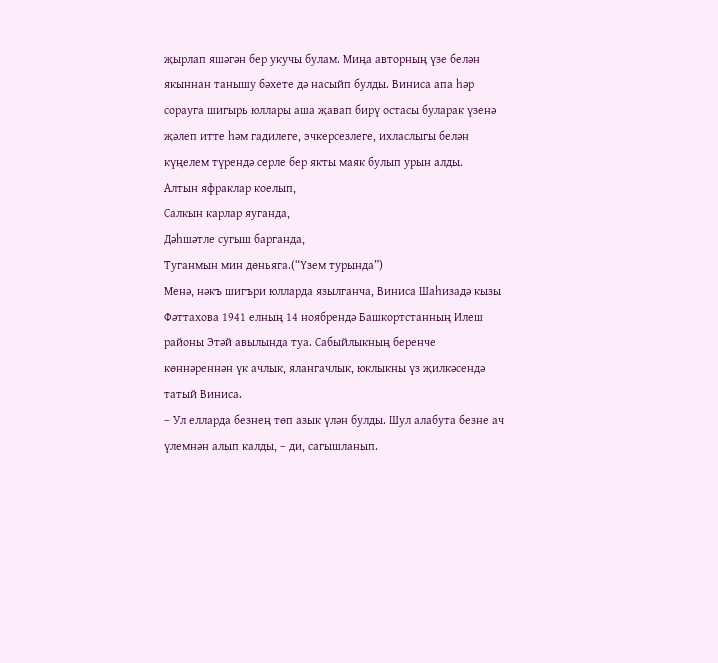җырлап яшәгән бер укучы булам. Миңа авторның үзе белән якыннан танышу бәхете дә насыйп булды. Виниса апа һәр сорауга шигырь юллары аша җавап бирү остасы буларак үзенә җәлеп итте һәм гадилеге, эчкерсезлеге, ихласлыгы белән күңелем түрендә серле бер якты маяк булып урын алды.
Алтын яфраклар коелып,
Салкын карлар яуганда,
Дәһшәтле сугыш барганда,
Туганмын мин дөньяга.(“Үзем турында”)
Менә, нәкъ шигъри юлларда язылганча, Виниса Шаһизадә кызы Фәттахова 1941 елның 14 ноябрендә Башкортстанның Илеш районы Этәй авылында туа. Сабыйлыкның беренче көннәреннән үк ачлык, ялангачлык, юклыкны үз җилкәсендә татый Виниса.
– Ул елларда безнең төп азык үлән булды. Шул алабута безне ач үлемнән алып калды, – ди, сагышланып.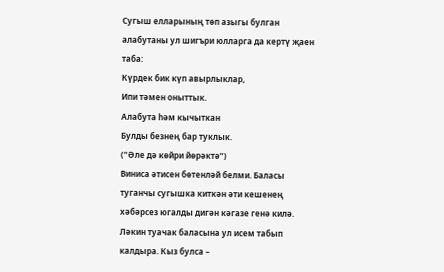Сугыш елларының төп азыгы булган алабутаны ул шигъри юлларга да кертү җаен таба:
Күрдек бик күп авырлыклар,
Ипи тәмен оныттык.
Алабута һәм кычыткан
Булды безнең бар туклык.
(“Әле дә көйри йөрәктә”)
Виниса әтисен бөтенләй белми. Баласы туганчы сугышка киткән әти кешенең хәбәрсез югалды дигән кәгазе генә килә. Ләкин туачак баласына ул исем табып калдыра. Кыз булса –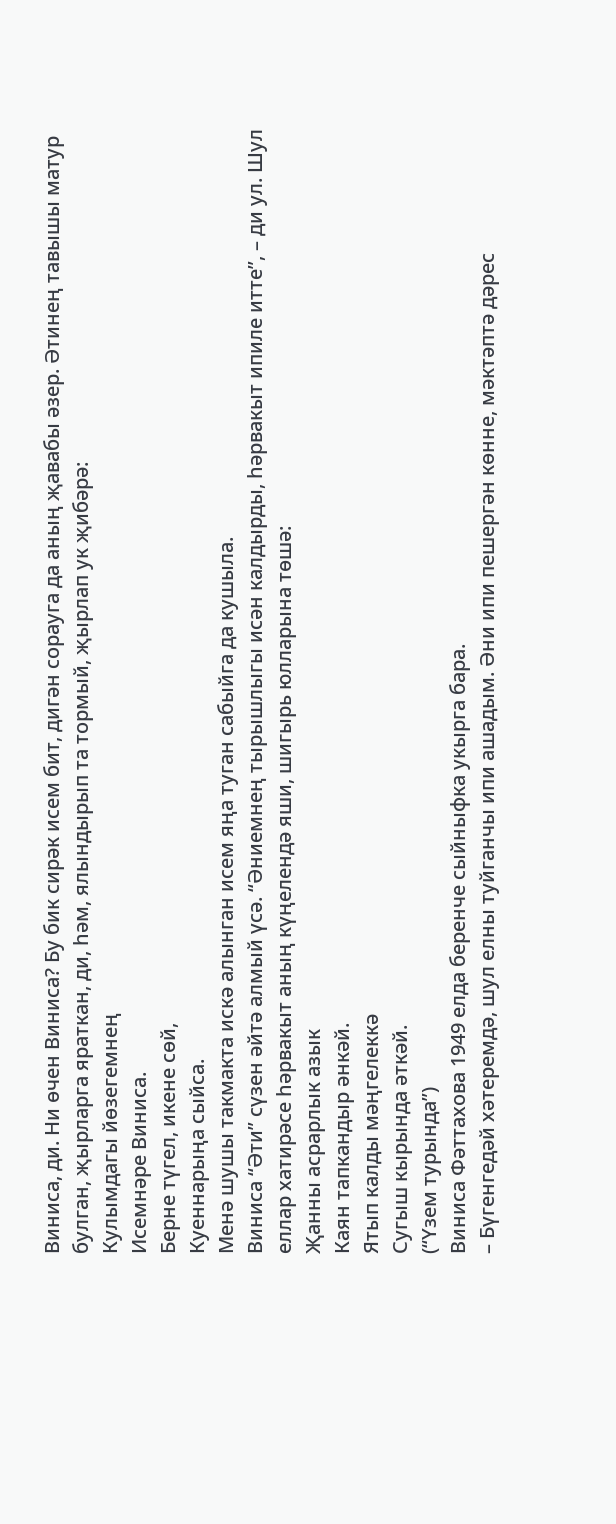Виниса, ди. Ни өчен Виниса? Бу бик сирәк исем бит, дигән сорауга да аның җавабы әзер. Әтинең тавышы матур булган, җырларга яраткан, ди, һәм, ялындырып та тормый, җырлап ук җибәрә:
Кулымдагы йөзегемнең
Исемнәре Виниса.
Берне түгел, икене сөй,
Куеннарыңа сыйса.
Менә шушы такмакта искә алынган исем яңа туган сабыйга да кушыла.
Виниса “Әти” сүзен әйтә алмый үсә. “Әниемнең тырышлыгы исән калдырды, һәрвакыт ипиле итте”, – ди ул. Шул еллар хатирәсе һәрвакыт аның күңелендә яши, шигырь юлларына төшә:
Җанны асрарлык азык
Каян тапкандыр әнкәй.
Ятып калды мәңгелеккә
Сугыш кырында әткәй.
(“Үзем турында”)
Виниса Фәттахова 1949 елда беренче сыйныфка укырга бара.
– Бүгенгедәй хәтеремдә, шул елны туйганчы ипи ашадым. Әни ипи пешергән көнне, мәктәптә дәрес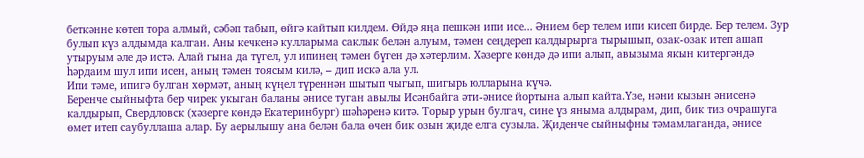беткәнне көтеп тора алмый, сәбәп табып, өйгә кайтып килдем. Өйдә яңа пешкән ипи исе... Әнием бер телем ипи кисеп бирде. Бер телем. Зур булып күз алдымда калган. Аны кечкенә кулларыма саклык белән алуым, тәмен сеңдереп калдырырга тырышып, озак-озак итеп ашап утыруым әле дә истә. Алай гына да түгел, ул ипинең тәмен бүген дә хәтерлим. Хәзерге көндә дә ипи алып, авызыма якын китергәндә һәрдаим шул ипи исен, аның тәмен тоясым килә, – дип искә ала ул.
Ипи тәме, ипигә булган хөрмәт, аның күңел түреннән шытып чыгып, шигырь юлларына күчә.
Беренче сыйныфта бер чирек укыган баланы әнисе туган авылы Исәнбайга әти-әнисе йортына алып кайта.Үзе, нәни кызын әнисенә калдырып, Свердловск (хәзерге көндә Екатеринбург) шәһәренә китә. Торыр урын булгач, сине үз яныма алдырам, дип, бик тиз очрашуга өмет итеп саубуллаша алар. Бу аерылышу ана белән бала өчен бик озын җиде елга сузыла. Җиденче сыйныфны тәмамлаганда, әнисе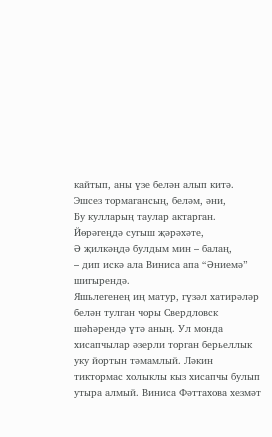кайтып, аны үзе белән алып китә.
Эшсез тормагансың, беләм, әни,
Бу кулларың таулар актарган.
Йөрәгеңдә сугыш җәрәхәте,
Ә җилкәңдә булдым мин – балаң,
– дип искә ала Виниса апа “Әниемә” шигырендә.
Яшьлегенең иң матур, гүзәл хатирәләр белән тулган чоры Свердловск шәһәрендә үтә аның. Ул монда хисапчылар әзерли торган берьеллык уку йортын тәмамлый. Ләкин тиктормас холыклы кыз хисапчы булып утыра алмый. Виниса Фәттахова хезмәт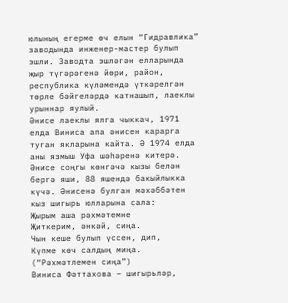юлының егерме өч елын “Гидравлика” заводында инженер-мастер булып эшли. Заводта эшләгән елларында җыр түгәрәгенә йөри, район, республика күләмендә үткәрелгән төрле бәйгеләрдә катнашып, лаеклы урыннар яулый.
Әнисе лаеклы ялга чыккач, 1971 елда Виниса апа әнисен карарга туган якларына кайта. Ә 1974 елда аны язмыш Уфа шәһәренә китерә. Әнисе соңгы көнгәчә кызы белән бергә яши, 88 яшендә бакыйлыкка күчә. Әнисенә булган мәхәббәтен кыз шигырь юлларына сала:
Җырым аша рәхмәтемне
Җиткерим, әнкәй, сиңа.
Чын кеше булып үссен, дип,
Күпме көч салдың миңа.
(“Рәхмәтлемен сиңа”)
Виниса Фәттахова – шигырьләр,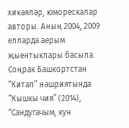хикәяләр, юморескалар авторы. Аның 2004, 2009 елларда аерым җыентыклары басыла. Соңрак Башкортстан “Китап” нәшриятында “Кышкы чия” (2014), “Сандугачым, кун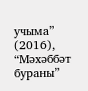учыма” (2016), “Мәхәббәт бураны”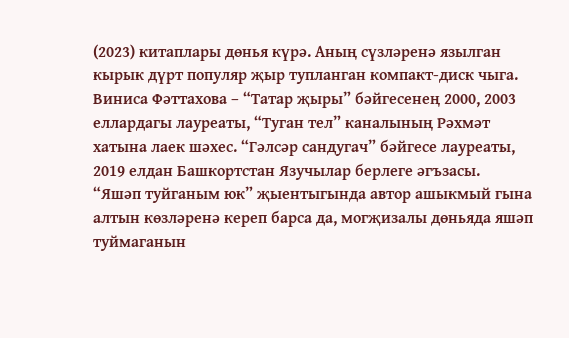(2023) китаплары дөнья күрә. Аның сүзләренә язылган кырык дүрт популяр җыр тупланган компакт-диск чыга. Виниса Фәттахова – “Татар җыры” бәйгесенең 2000, 2003 еллардагы лауреаты, “Туган тел” каналының Рәхмәт хатына лаек шәхес. “Гәлсәр сандугач” бәйгесе лауреаты, 2019 елдан Башкортстан Язучылар берлеге әгъзасы.
“Яшәп туйганым юк” җыентыгында автор ашыкмый гына алтын көзләренә кереп барса да, могҗизалы дөньяда яшәп туймаганын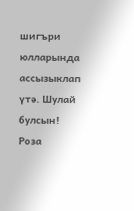шигъри юлларында ассызыклап үтә. Шулай булсын!
Роза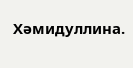Хәмидуллина.